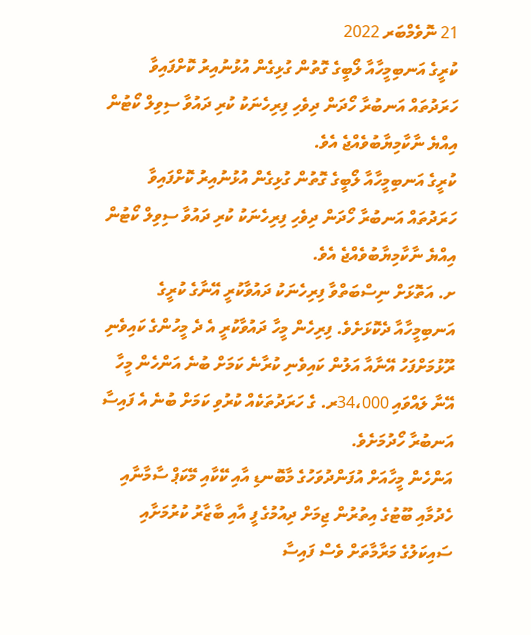21 ނޮވެމްބަރ 2022
ކުރީގެ އަނބިމީހާއާ ލޯބީގެ ގޮތުން ގުޅިގެން އުޅުނުއިރު ކޮށްފައިވާ ހަރަދުތައް އަނބުރާ ހޯދަން ދިވެހި ފިރިހެނަކު ކުރި ދައުވާ ސިވިލް ކޯޓުން އިއްޔެ ނާކާމިޔާބުވެއްޖެ އެވެ.
ކުރީގެ އަނބިމީހާއާ ލޯބީގެ ގޮތުން ގުޅިގެން އުޅުނުއިރު ކޮށްފައިވާ ހަރަދުތައް އަނބުރާ ހޯދަން ދިވެހި ފިރިހެނަކު ކުރި ދައުވާ ސިވިލް ކޯޓުން އިއްޔެ ނާކާމިޔާބުވެއްޖެ އެވެ.
ށ. އަތޮޅަށް ނިސްބަތްވާ ފިރިހެނަކު ދައުވާކުރީ އޭނާގެ ކުރީގެ އަނބިމީހާއާ ދެކޮޅަށެވެ. ފިރިހެން މީހާ ދައުވާކުރީ އެ ދެ މީހުންގެ ކައިވެނި ރޫޅުމަށްފަހު އޭނާއާ އަލުން ކައިވެނި ކުރާނެ ކަމަށް ބުނެ އަންހެން މީހާ އޭނާ ލައްވައި 34،000ރ. ގެ ހަރަދުތަކެއް ކުރުވި ކަމަށް ބުނެ އެ ފައިސާ އަނބުރާ ހޯދުމަށެވެ.
އަންހެން މީހާއަށް އުފަންދުވަހުގެ މާބޮނޑި އާއި ކޭކާއި މޭކަޕް ސާމާނާއި ހެދުމާއި ބޫޓުގެ އިތުރުން ޖިމަށް ދިއުމުގެ ފީ އާއި ބާޒާރު ކުރުމަށާއި ސައިކަލުގެ މަރާމާތަށް ވެސް ފައިސާ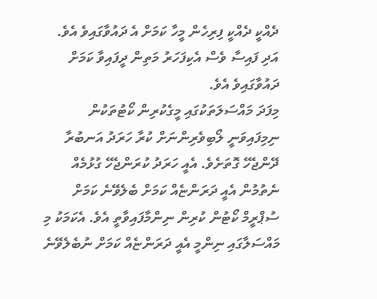ދެއްކީ ދެއްކީ ފިރިހެން މީހާ ކަމަށް އެ ދައުވާގައިވެ އެވެ. އަދި ފައިސާ ވެސް އެކިފަހަރު މަތިން ދީފައިވާ ކަމަށް ދައުވާގައިވެ އެވެ.
މިފަދަ މައްސަލަތަކުގައި މީގެކުރިން ކޯޓުތަކުން ނިމިފައިވަނީ ލޯބިވެރިންނަށް ކުރާ ހަރަދު އަނބުރާ ދޭންޖެހޭ ގޮތަށެވެ. އެއީ ހަރަދު ކުރަންޖެހޭ ގުޅުމެއް ނެތުމުން އެއީ ދަރަންޏެއް ކަމަށް ބެލެވޭނެ ކަމަށް ސުޕްރީމް ކޯޓުން ކުރިން ނިންމާފައިވާތީ އެވެ. އެކަމަކު މި މައްސަލާގައި ނިންމީ އެއީ ދަރަންޏެއް ކަމަށް ނުބެލެވޭނެ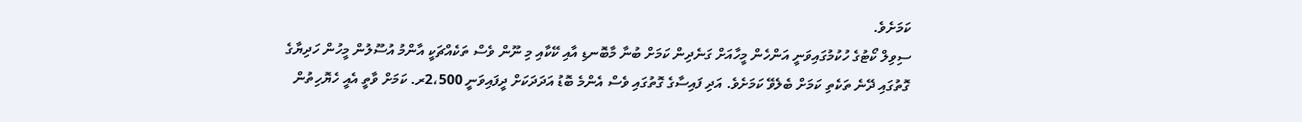ކަމަށެވެ.
ސިވިލް ކޯޓުގެ ހުކުމުގައިވަނީ އަންހެން މީހާއަށް ގަނެދިން ކަމަށް ބުނާ މާބޮނޑި އާއި ކޭކާއި މި ނޫން ވެސް ތަކެއްޗަކީ އާންމު އުސޫލުން މީހުން ހަދިޔާގެ ގޮތުގައި ދޭނެ ތަކެތި ކަމަށް ބެލެވޭ ކަމަށެވެ. އަދި ފައިސާގެ ގޮތުގައި ވެސް އެންމެ ބޮޑު އަދަދަކަށް ދީފައިވަނީ 2،500ރ. ކަމަށް ވާތީ އެއީ ހެޔޮހިތުން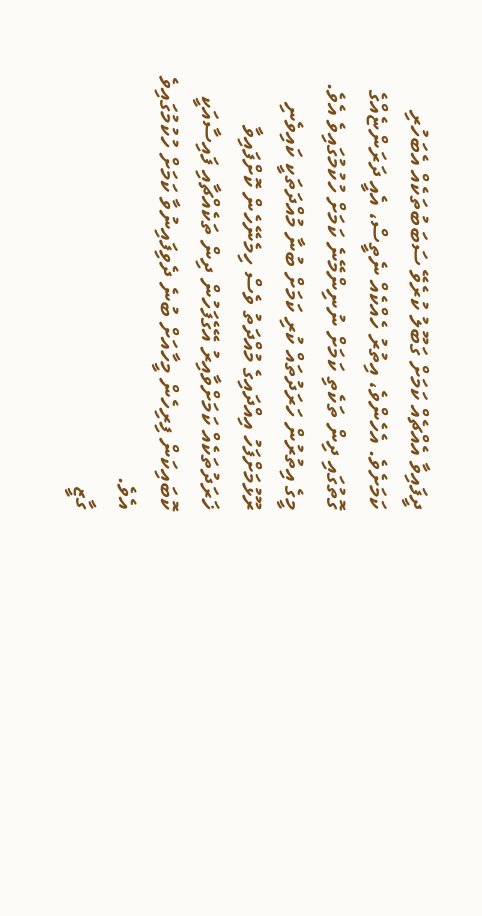ދީފައިވާ އެއްޗެއް ކަމަށް ގަބޫލު ކުރެވޭ ސަބަބުތަކެއް އެބަހުރި ކަމަށެވެ. އެހެންވެ، އިތުރު ހެއްކެއް ނެތީސް، އެއީ ދަރަންޏެއްގެ ގޮތުގައި ދިން ތަކެތި ކަމަށް ނުނިންމޭނެ ކަމަށް ހުކުމުގައިވެ އެވެ.
މީގެ އިތުރުން ހަރަދުތައް ކުރި ކަމަށް ބުނާ މުއްދަތަކީ ކައިވެނި ރޫޅުމަށްފަހު އިއްދައިގެ މުއްދަތު ވެސް ހިމެނޭހެން ކޮށްފައިވާ ޚަރަދުތަކެއް ކަމަށްވާއިރު އޭގެފަހުން ދިން ތަކެއްޗާއި ފައިސާއަކީ ކޮބައިކަން ފިރިހެން މީހާއަށް ބުނެ ދެވިފައިނުވާ ކަމަށް ހުކުމުގައިވެ އެވެ.
ގާޒީ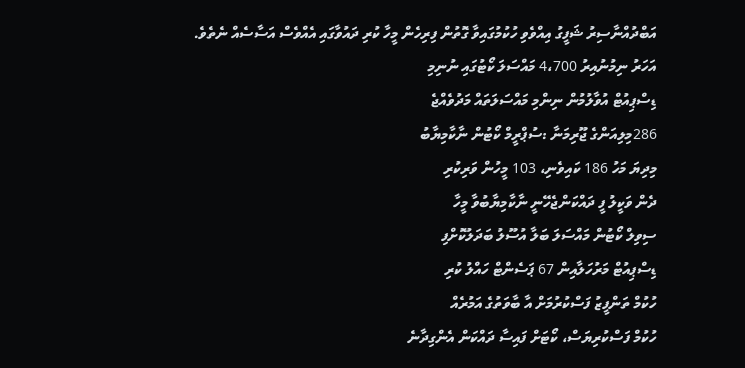އަބްދުއްނާސިރު ޝަފީގު އިއްވެވި ހުކުމުގައިވާ ގޮތުން ފިރިހެން މީހާ ކުރި ދައުވާގައި އެއްވެސް އަސާސެއް ނެތެވެ.
އަހަރު ނިމުނުއިރު 4،700 މައްސަލަ ކޯޓުގައި ނުނިމި
ޑިސްޕިއުޓް އުވާލުމުން ނިންމި މައްސަލަތައް މަދުވެއްޖެ
286މިލިއަންގެ ޖޫރިމަނާ :ސުޕްރީމް ކޯޓުން ނާކާމިޔާބު
މިދިޔަ މަހު 186 ކައިވެނި، 103 މީހުން ވަރިކުރި
ދެން ވަކީލު ފީ ދައްކަންޖެހޭނީ ނާކާމިޔާބުވާ މީހާ
ސިވިލް ކޯޓުން މައްސަލަ ބަލާ އުސޫލު ބަދަލުކޮށްފި
ޑިސްޕިއުޓް މަރުހަލާއިން 67 ޕަސެންޓް ހައްލު ކުރި
ހުކުމް ތަންފީޒު ފަސްކުރުމަށް އާ ބާވަތުގެ އަމުރެއް
ހުކުމް ފަސްކުރިޔަސް، ކޯޓަށް ފައިސާ ދައްކަން އެންގިދާނެ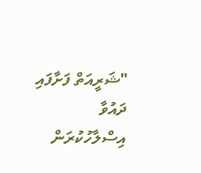"ޝަރީއަތް ފަށާފައި ދައުވާ އިސްލާހުކުރަން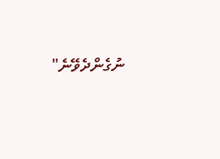ނުގެންދެވޭނެ"